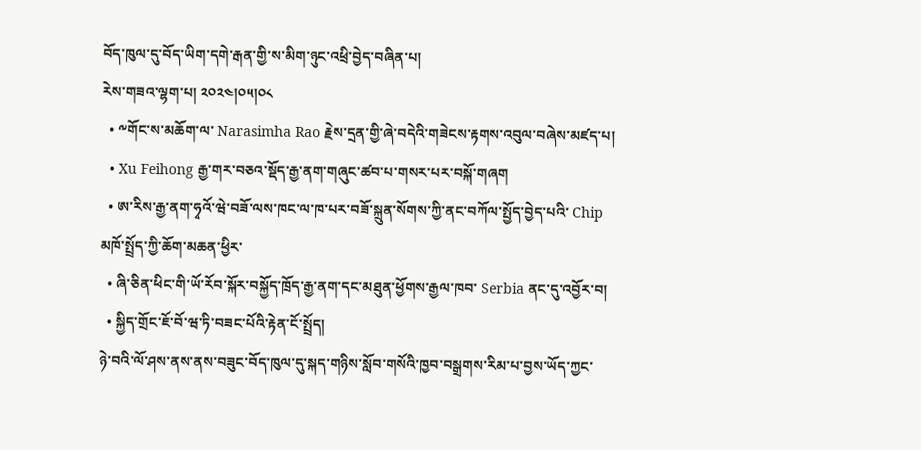བོད་ཁུལ་དུ་བོད་ཡིག་དགེ་རྒན་གྱི་ས་མིག་ཉུང་འཕྲི་བྱེད་བཞིན་པ།
རེས་གཟའ་ལྷག་པ། ༢༠༢༤།༠༥།༠༨
  • ༸གོང་ས་མཆོག་ལ་ Narasimha Rao རྗེས་དྲན་གྱི་ཞེ་བདེའི་གཟེངས་རྟགས་འབུལ་བཞེས་མཛད་པ།
  • Xu Feihong རྒྱ་གར་བཅའ་སྡོད་རྒྱ་ནག་གཞུང་ཚབ་པ་གསར་པར་བསྐོ་གཞག
  • ཨ་རིས་རྒྱ་ནག་ཧྭའོ་ཝེ་བཟོ་ལས་ཁང་ལ་ཁ་པར་བཟོ་སྐྲུན་སོགས་ཀྱི་ནང་བཀོལ་སྤྱོད་བྱེད་པའི་ Chip མཁོ་སྤྲོད་ཀྱི་ཆོག་མཆན་ཕྱིར་
  • ཞི་ཅིན་ཕིང་གི་ཡོ་རོབ་སྐོར་བསྐྱོད་ཁྲོད་རྒྱ་ནག་དང་མཐུན་ཕྱོགས་རྒྱལ་ཁབ་ Serbia ནང་དུ་འབྱོར་བ།
  • སྐྱིད་གྲོང་ཇོ་བོ་ཝ་ཏི་བཟང་པོའི་རྟེན་ངོ་སྤྲོད།
ཉེ་བའི་ལོ་ཤས་ནས་ནས་བཟུང་བོད་ཁུལ་དུ་སྐད་གཉིས་སློབ་གསོའི་ཁྱབ་བསྒྲགས་རིམ་པ་བྱས་ཡོད་ཀྱང་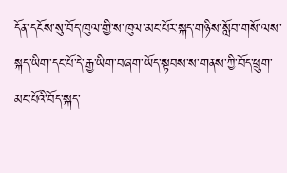དོན་དངོས་སུ་བོད་ཁུལ་གྱི་ས་ཁུལ་མང་པོར་སྐད་གཉིས་སློབ་གསོ་ལས་སྐད་ཡིག་དང་པོ་དེ་རྒྱ་ཡིག་བཞག་ཡོད་སྟབས་ས་གནས་ཀྱི་བོད་ཕྲུག་མང་པོའི་བོད་སྐད་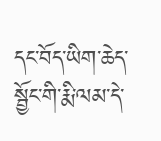དང་བོད་ཡིག་ཆེད་སྦྱོང་གི་རྨི་ལམ་དེ་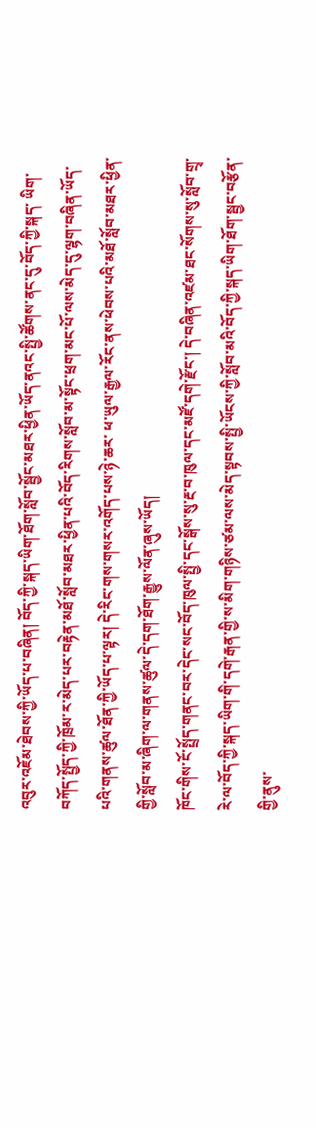འབུར་འཇོམ་ཐེབས་ཀྱི་ཡོད་པ་བཞིན། བོད་ཀྱི་སྐད་ཡིག་ཐོག་སློབ་སྦྱོང་མཐར་ཕྱིན་ཡོད་ནའང་སྤྱི་ཚོགས་ནང་དུ་བོད་ཀྱི་སྐད་ ཡིག་བཀོད་སྤྱོད་ཀྱི་ཁྲོམ་ར་མེད་པར་བརྟེན་མཐོ་སློབ་མཐར་ཕྱིན་པའི་བོད་རིགས་སློབ་མ་སྟོང་ཕྲག་མང་པོ་ལས་མེད་དུ་ལྷག་བཞིན་ཡོད་པའི་གནས་ཚུལ་ཐོན་ཀྱི་ཡོད་པ་ལྟར། དེ་རིང་གས་གསར་འགོད་པས་ཉེ་ཆར་ ཕ་ཡུལ་རྒྱལ་རོང་ནས་ཕེབས་པའི་མཐོ་སློབ་མཐར་ཕྱིན་གྱི་སློབ་མ་ཞིག་ལ་གནས་ཚུལ་དེ་དག་ཐོག་རྒྱུས་ལོན་ཞུས་ཡོད།
ཁོང་གིས་ངོ་སྤྲོད་གནང་བར་དེང་སང་བོད་ཁུལ་སྤྱི་དང་སྒོས་སུ་རྔ་བ་ཁུལ་དང་མཛོ་དགེ་རྫོང་། དེ་བཞིན་འཛམ་ཐང་སོགས་སུ་སློབ་གྲྭ་རེ་ལ་བོད་ཀྱི་སྐད་ཡིག་གི་དགེ་རྒན་གྱི་ས་མིག་གཉིས་ཙམ་ལས་མེད་སྟབས་སྤྱི་ཡོངས་ཀྱི་སློབ་མའི་བོད་ཀྱི་སྐད་ཡིག་ཐོག་སྦྱང་བརྩོན་གྱི་ནུས་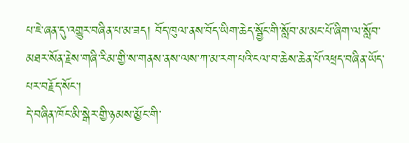པ་ཇེ་ཞན་དུ་འགྱུར་བཞིན་པ་མ་ཟད། བོད་ཁུལ་ནས་བོད་ཡིག་ཆེད་སྦྱོང་གི་སློབ་མ་མང་པོ་ཞིག་ལ་སློབ་མཐར་སོན་རྗེས་གཞི་རིམ་གྱི་ས་གནས་ནས་ལས་ཀ་མ་རག་པའི་ངལ་བ་ཆེས་ཆེན་པོ་འཕྲད་བཞིན་ཡོད་པར་བརྗོད་སོང་།
དེ་བཞིན་ཁོང་མི་སྒེར་གྱི་ཉམས་མྱོང་གི་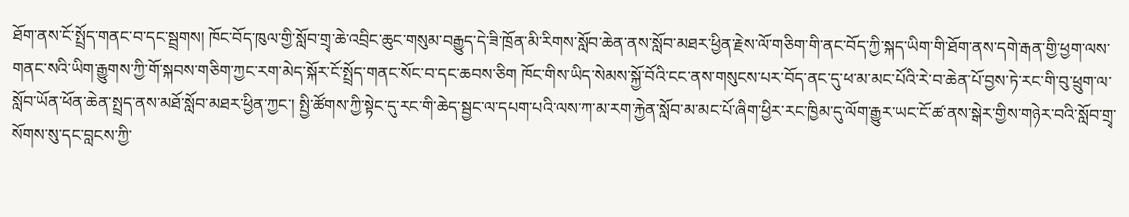ཐོག་ནས་ངོ་སྤྲོད་གནང་བ་དང་སྦྲགས། ཁོང་བོད་ཁུལ་གྱི་སློབ་གྲྭ་ཆེ་འབྲིང་ཆུང་གསུམ་བརྒྱུད་དེ་ཟི་ཁྲོན་མི་རིགས་སློབ་ཆེན་ནས་སློབ་མཐར་ཕྱིན་རྗེས་ལོ་གཅིག་གི་ནང་བོད་ཀྱི་སྐད་ཡིག་གི་ཐོག་ནས་དགེ་རྒན་གྱི་ཕྱག་ལས་གནང་སའི་ཡིག་རྒྱུགས་ཀྱི་གོ་སྐབས་གཅིག་ཀྱང་རག་མེད་སྐོར་ངོ་སྤྲོད་གནང་སོང་བ་དང་ཆབས་ཅིག ཁོང་གིས་ཡིད་སེམས་སྐྱོ་བོའི་ངང་ནས་གསུངས་པར་བོད་ནང་དུ་ཕ་མ་མང་པོའི་རེ་བ་ཆེན་པོ་བྱས་ཏེ་རང་གི་བུ་ཕྲུག་ལ་སློབ་ཡོན་ཕོན་ཆེན་སྤྲད་ནས་མཐོ་སློབ་མཐར་ཕྱིན་ཀྱང་། སྤྱི་ཚོགས་ཀྱི་སྟེང་དུ་རང་གི་ཆེད་སྦྱང་ལ་དཔག་པའི་ལས་ཀ་མ་རག་རྐྱེན་སློབ་མ་མང་པོ་ཞིག་ཕྱིར་རང་ཁྱིམ་དུ་ལོག་རྒྱུར་ཡང་ངོ་ཚ་ནས་སྒེར་གྱིས་གཉེར་བའི་སློབ་གྲྭ་སོགས་སུ་དང་བླངས་ཀྱི་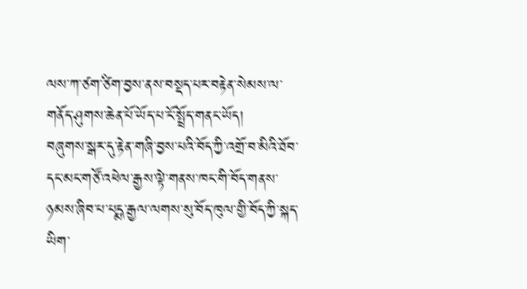ལས་ཀ་ཙག་ཙིག་བྱས་ནས་བསྡད་པར་བརྟེན་སེམས་ལ་གནོད་ཤུགས་ཆེན་པོ་ཡོད་པ་ངོ་སྤྲོད་གནང་ཡོད།
བཞུགས་སྒར་དུ་རྟེན་གཞི་བྱས་པའི་བོད་ཀྱི་འགྲོ་བ་མིའི་ཐོབ་དང་མང་གཙོ་འཕེལ་རྒྱས་ལྟེ་གནས་ཁང་གི་བོད་གནས་ཉམས་ཞིབ་པ་པདྨ་རྒྱལ་ལགས་སུ་བོད་ཁུལ་གྱི་བོད་ཀྱི་སྐད་ཡིག་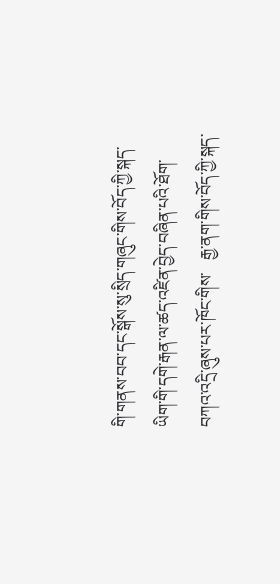གི་གནས་བབ་དང་སྒོས་སུ་སྲིད་གཞུང་གིས་བོད་ཀྱི་སྐད་ཡིག་གི་དགེ་རྒན་ལ་ཚད་འཛིན་བྱེད་བཞིན་པའི་ཐོག་བཀའ་འདྲི་ཞུས་པར་ཁོང་གིས་   རྒྱ་ནག་གིས་བོད་ཀྱི་སྐད་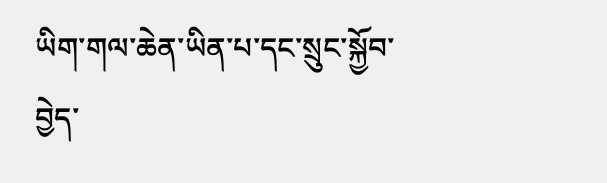ཡིག་གལ་ཆེན་ཡིན་པ་དང་སྲུང་སྐྱོབ་བྱེད་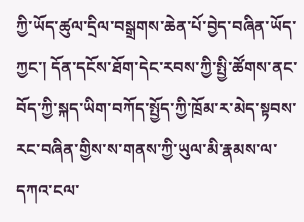ཀྱི་ཡོད་ཚུལ་དྲིལ་བསྒྲགས་ཆེན་པོ་བྱེད་བཞིན་ཡོད་ཀྱང་། དོན་དངོས་ཐོག་དེང་རབས་ཀྱི་སྤྱི་ཚོགས་ནང་བོད་ཀྱི་སྐད་ཡིག་བཀོད་སྤྱོད་ཀྱི་ཁྲོམ་ར་མེད་སྟབས་རང་བཞིན་གྱིས་ས་གནས་ཀྱི་ཡུལ་མི་རྣམས་ལ་དཀའ་ངལ་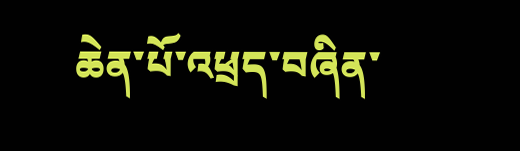ཆེན་པོ་འཕྲད་བཞིན་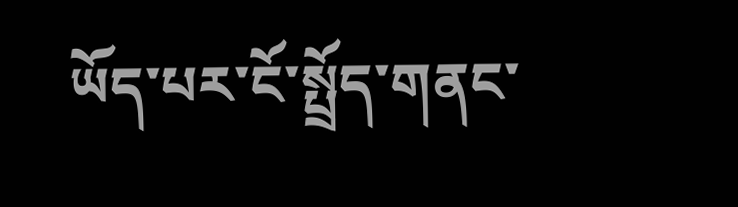ཡོད་པར་ངོ་སྤྲོད་གནང་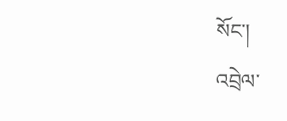སོང་།
འབྲེལ་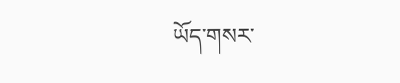ཡོད་གསར་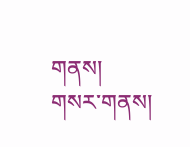གནས།
གསར་གནས།